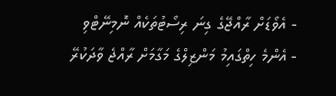- އެވޯޑަށް ރާއްޖޭގެ ގިނަ ރިސޯޓުތަކެއް ނޮމިނޭޓްވި
- އެންމެ ހިތްގައިމު މަންޒިލްގެ މަގާމަށް ރާއްޖެ ވާދަކުރޭ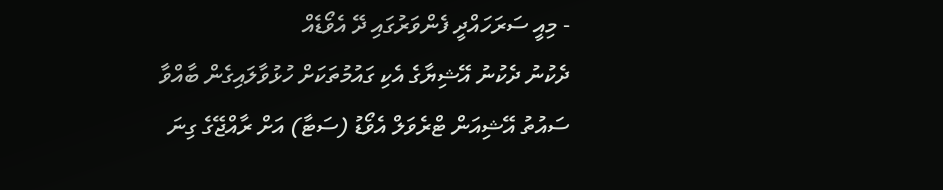- މިއީ ސަރަހައްދީ ފެންވަރުގައި ދޭ އެވޯޑެއް
ދެކުނު ދެކުނު އޭޝިޔާގެ އެކި ގައުމުތަކަށް ހުޅުވާލައިގެން ބާއްވާ ސައުތު އޭޝިއަން ޓްރެވަލް އެވޯޑު (ސަޓާ) އަށް ރާއްޖޭގެ ގިނަ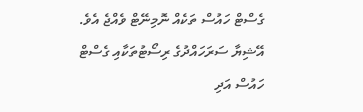ގެސްޓް ހައުސް ތަކެއް ނޮމިނޭޓް ވެއްޖެ އެވެ.
އޭޝިޔާ ސަރަހައްދުގެ ރިސޯޓުތަކާއި ގެސްޓް ހައުސް އަދި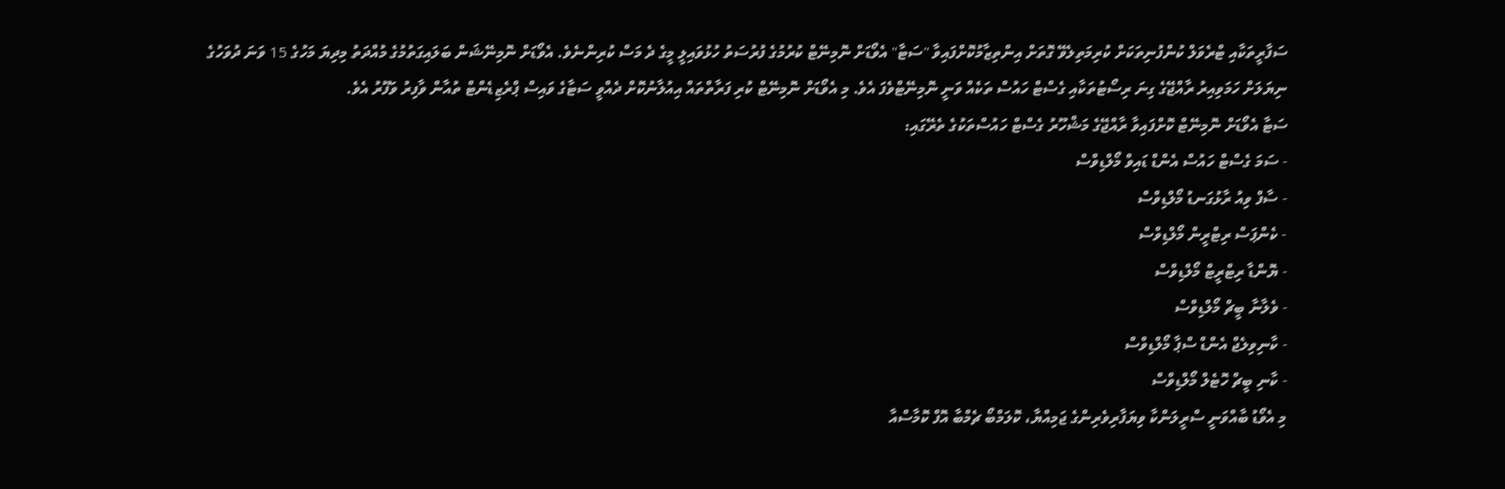ސަފާރީތަކާއި ޓްރެވަލް ކުންފުނިތަކަށް ކުރިމަތިލެވޭ ގޮތަށް އިންތިޒާމުކޮށްފައިވާ "ސަޓާ" އެވޯޑަށް ނޮމިނޭޓް ކުރުމުގެ ފުރުސަތު ހުޅުވައިލީ މީގެ ދެ މަސް ކުރިންނެވެ. އެވޯޑަށް ނޮމިނޭޝަން ބަލައިގަތުމުގެ މުއްދަތު މިދިޔަ މަހުގެ 15 ވަނަ ދުވަހުގެ ނިޔަލަށް ހަމަވިއިރު ރާއްޖޭގެ ގިނަ ރިސޯޓުތަކާއި ގެސްޓް ހައުސް ތަކެއް ވަނީ ނޮމިނޭޓްވެފަ އެވެ. މި އެވޯޑަށް ނޮމިނޭޓް ކުރި ފަރާތްތައް އިއުލާނުކޮށް ދެއްވީ ސަޓާގެ ވައިސް ޕްރެޒިޑެންޓް ތުއާން ވާފިރު ވަފޫރު އެވެ.
ސަޓާ އެވޯޑަށް ނޮމިނޭޓް ކޮށްފައިވާ ރާއްޖޭގެ މަޝްހޫރު ގެސްޓް ހައުސްތަކުގެ ތެރޭގައި:
- ސަމަ ގެސްޓް ހައުސް އެންޑް ޑައިވް މޯލްޑިވްސް
- ސާފް ވިއު ރާޅުގަނޑު މޯލްޑިވްސް
- ކެންޕަސް ރިޓްރީން މޯލްޑިވްސް
- ޔޮންޑާ ރިޓްރީޓް މޯލްޑިވްސް
- ވެލާނާ ބީޗް މޯލްޑިވްސް
- ކާނިވިލެޖް އެންޑް ސްޕާ މޯލްޑިވްސް
- ކާނި ބީޗް ހޮޓެލް މޯލްޑިވްސް
މި އެވޯޑު ބާއްވަނީ ސްރީލަންކާ ވިޔަފާރިވެރިންގެ ޖަމިއްޔާ، ކޮލަމްބޯ ޗެމްބާ އޮފް ކޮމާސްއާ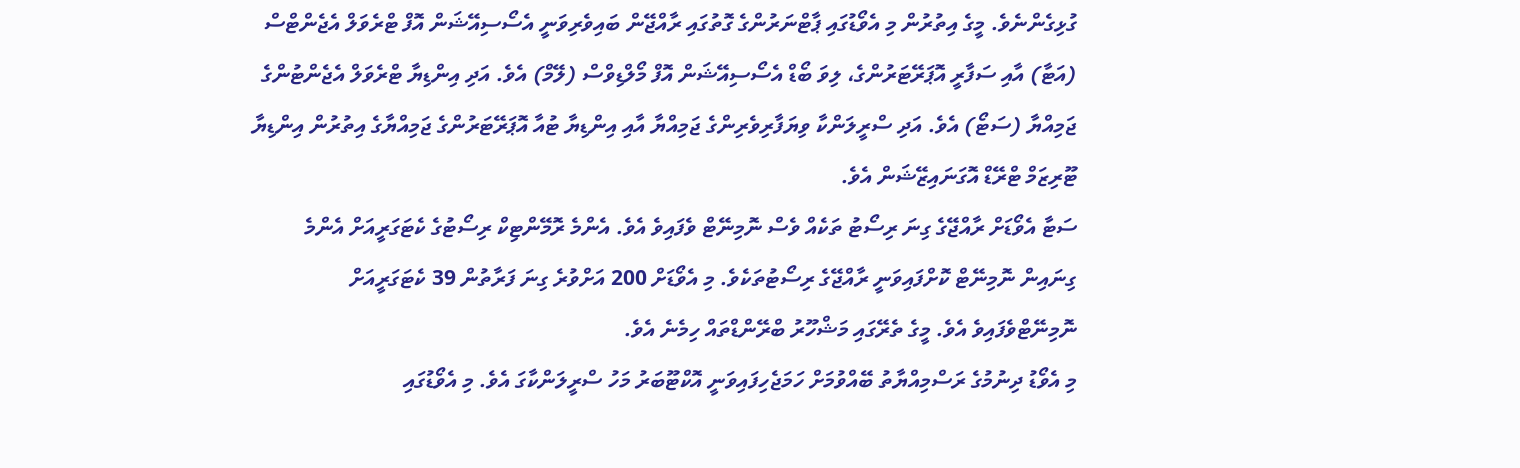ގުޅިގެންނެވެ. މީގެ އިތުރުން މި އެވޯޑުގައި ޕާޓްނަރުންގެ ގޮތުގައި ރާއްޖޭން ބައިވެރިވަނީ އެސޯސިއޭޝަން އޮފް ޓްރެވަލް އެޖެންޓްސް (އަޓާ) އާއި ސަފާރީ އޮޕަރޭޓަރުންގެ، ލިވަ ބޯޑް އެސޯސިއޭޝަން އޮފް މޯލްޑިވްސް (ލޭމް) އެވެ. އަދި އިންޑިޔާ ޓްރެވަލް އެޖެންޓުންގެ ޖަމިއްޔާ (ސަޓޯ) އެވެ. އަދި ސްރީލަންކާ ވިޔަފާރިވެރިންގެ ޖަމިއްޔާ އާއި އިންޑިޔާ ޓުއާ އޮޕަރޭޓަރުންގެ ޖަމިއްޔާގެ އިތުރުން އިންޑިޔާ ޓޫރިޒަމް ޓްރޭޑް އޮގަނައިޒޭޝަން އެވެ.
ސަޓާ އެވޯޑަށް ރާއްޖޭގެ ގިނަ ރިސޯޓު ތަކެއް ވެސް ނޮމިނޭޓް ވެފައިވެ އެވެ. އެންމެ ރޮމޭންޓިކް ރިސޯޓުގެ ކެޓަގަރީއަށް އެންމެ ގިނައިން ނޮމިނޭޓް ކޮށްފައިވަނީ ރާއްޖޭގެ ރިސޯޓުތަކެވެ. މި އެވޯޑަށް 200 އަށްވުރެ ގިނަ ފަރާތުން 39 ކެޓަގަރީއަށް ނޮމިނޭޓްވެފައިވެ އެވެ. މީގެ ތެރޭގައި މަޝްހޫރު ބްރޭންޑްތައް ހިމެނެ އެވެ.
މި އެވޯޑު ދިނުމުގެ ރަސްމިއްޔާތު ބޭއްވުމަށް ހަމަޖެހިފައިވަނީ އޮކްޓޫބަރު މަހު ސްރީލަންކާގަ އެވެ. މި އެވޯޑުގައި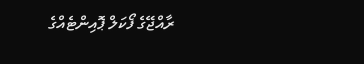ރާއްޖޭގެ ފޯކަލް ޕޮއިންޓެއްގެ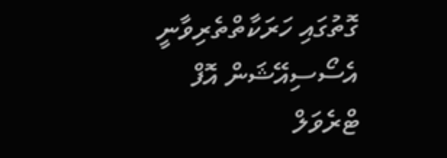ގޮތުގައި ހަރަކާތްތެރިވާނީ އެސޯސިއޭޝަން އޮފް ޓްރެވަލް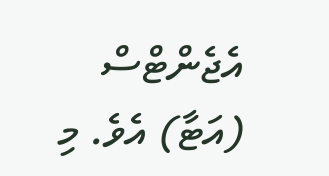އެޖެންޓްސް (އަޓާ) އެވެ. މި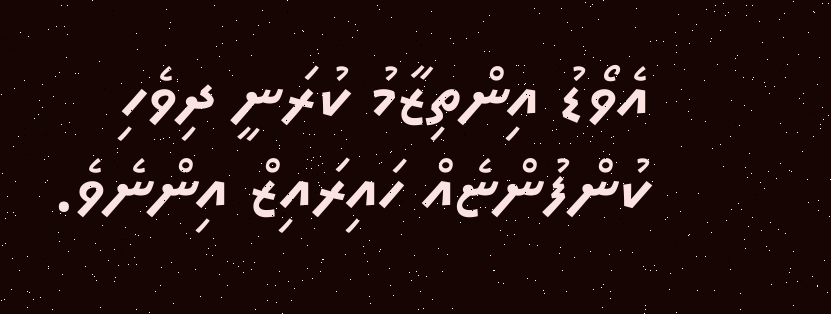އެވޯޑު އިންތިޒާމު ކުރަނީ ދިވެހި ކުންފުންޏެއް ހައިރައިޒް އިންނެވެ.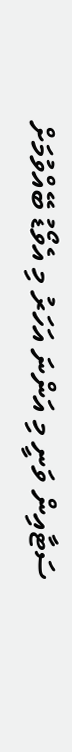ސަޓާއިން ވަނީ މި އަންނަ އަހަރު މި އެވޯޑު ބޭއްވުމަށް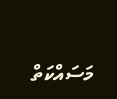މަސައްކަތް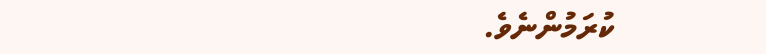ކުރަމުންނެވެ.